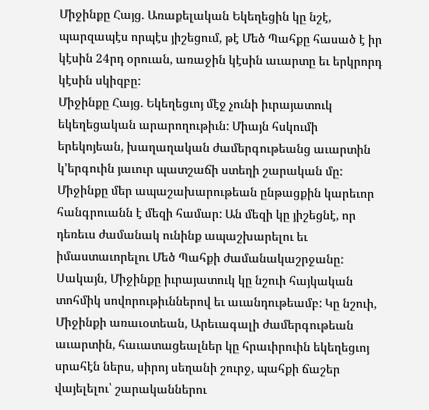Միջինքը Հայց. Առաքելական Եկեղեցին կը նշէ, պարզապէս որպէս յիշեցում, թէ Մեծ Պահքը հասած է իր կէսին 24րդ օրուան, առաջին կէսին աւարտը եւ երկրորդ կէսին սկիզբը:
Միջինքը Հայց. Եկեղեցւոյ մէջ չունի իւրայատուկ եկեղեցական արարողութիւն: Միայն հսկումի երեկոյեան, խաղաղական ժամերգութեանց աւարտին կ’երգուին յաւուր պատշաճի ստեղի շարական մը:
Միջինքը մեր ապաշախարութեան ընթացքին կարեւոր հանգրուանն է մեզի համար: Ան մեզի կը յիշեցնէ, որ դեռեւս ժամանակ ունինք ապաշխարելու եւ իմաստաւորելու Մեծ Պահքի ժամանակաշրջանը:
Սակայն, Միջինքը իւրայատուկ կը նշուի հայկական տոհմիկ սովորութիւններով եւ աւանդութեամբ: Կը նշուի, Միջինքի առաւօտեան, Արեւագալի ժամերգութեան աւարտին, հաւատացեալներ կը հրաւիրուին եկեղեցւոյ սրահէն ներս, սիրոյ սեղանի շուրջ, պահքի ճաշեր վայելելու՝ շարականներու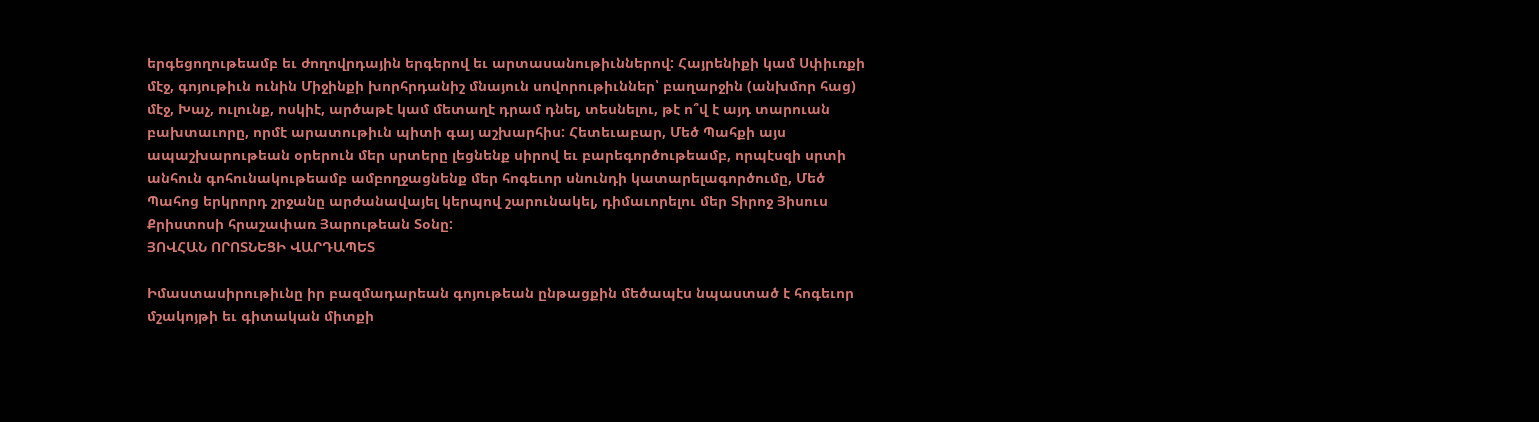երգեցողութեամբ եւ ժողովրդային երգերով եւ արտասանութիւններով: Հայրենիքի կամ Սփիւռքի մէջ, գոյութիւն ունին Միջինքի խորհրդանիշ մնայուն սովորութիւններ՝ բաղարջին (անխմոր հաց) մէջ, Խաչ, ուլունք, ոսկիէ, արծաթէ կամ մետաղէ դրամ դնել, տեսնելու, թէ ո՞վ է այդ տարուան բախտաւորը, որմէ արատութիւն պիտի գայ աշխարհիս: Հետեւաբար, Մեծ Պահքի այս ապաշխարութեան օրերուն մեր սրտերը լեցնենք սիրով եւ բարեգործութեամբ, որպէսզի սրտի անհուն գոհունակութեամբ ամբողջացնենք մեր հոգեւոր սնունդի կատարելագործումը, Մեծ Պահոց երկրորդ շրջանը արժանավայել կերպով շարունակել, դիմաւորելու մեր Տիրոջ Յիսուս Քրիստոսի հրաշափառ Յարութեան Տօնը:
ՅՈՎՀԱՆ ՈՐՈՏՆԵՑԻ ՎԱՐԴԱՊԵՏ

Իմաստասիրութիւնը իր բազմադարեան գոյութեան ընթացքին մեծապէս նպաստած է հոգեւոր մշակոյթի եւ գիտական միտքի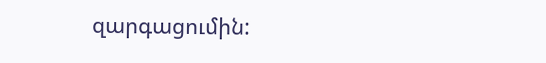զարգացումին: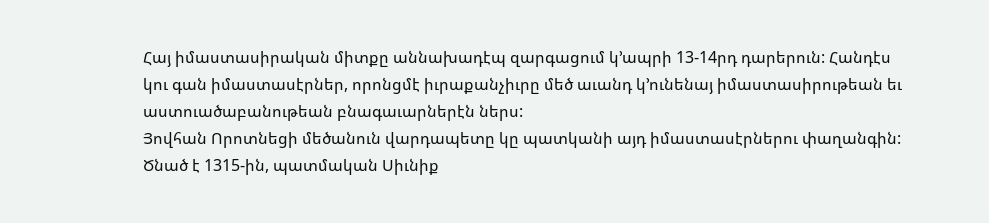Հայ իմաստասիրական միտքը աննախադէպ զարգացում կ’ապրի 13-14րդ դարերուն: Հանդէս կու գան իմաստասէրներ, որոնցմէ իւրաքանչիւրը մեծ աւանդ կ’ունենայ իմաստասիրութեան եւ աստուածաբանութեան բնագաւարներէն ներս:
Յովհան Որոտնեցի մեծանուն վարդապետը կը պատկանի այդ իմաստասէրներու փաղանգին: Ծնած է 1315-ին, պատմական Սիւնիք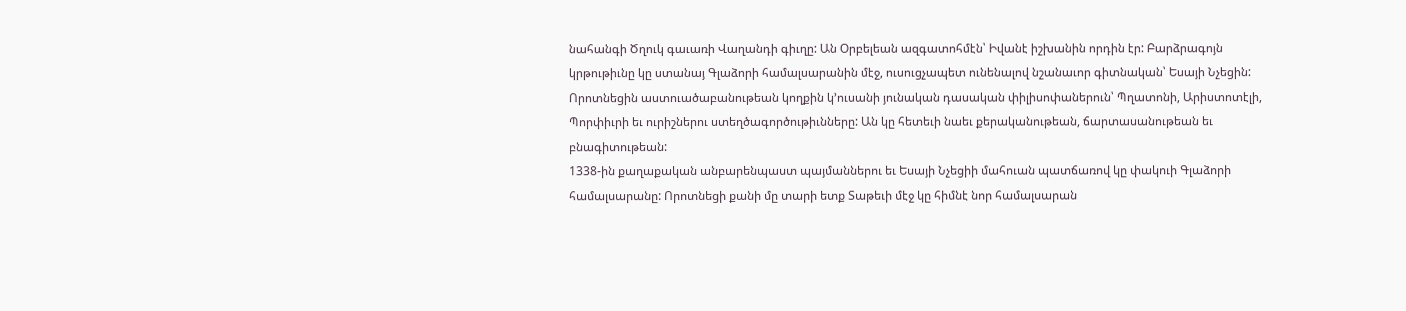նահանգի Ծղուկ գաւառի Վաղանդի գիւղը: Ան Օրբելեան ազգատոհմէն՝ Իվանէ իշխանին որդին էր: Բարձրագոյն կրթութիւնը կը ստանայ Գլաձորի համալսարանին մէջ, ուսուցչապետ ունենալով նշանաւոր գիտնական՝ Եսայի Նչեցին: Որոտնեցին աստուածաբանութեան կողքին կ’ուսանի յունական դասական փիլիսոփաներուն՝ Պղատոնի, Արիստոտէլի, Պորփիւրի եւ ուրիշներու ստեղծագործութիւնները: Ան կը հետեւի նաեւ քերականութեան, ճարտասանութեան եւ բնագիտութեան:
1338-ին քաղաքական անբարենպաստ պայմաններու եւ Եսայի Նչեցիի մահուան պատճառով կը փակուի Գլաձորի համալսարանը: Որոտնեցի քանի մը տարի ետք Տաթեւի մէջ կը հիմնէ նոր համալսարան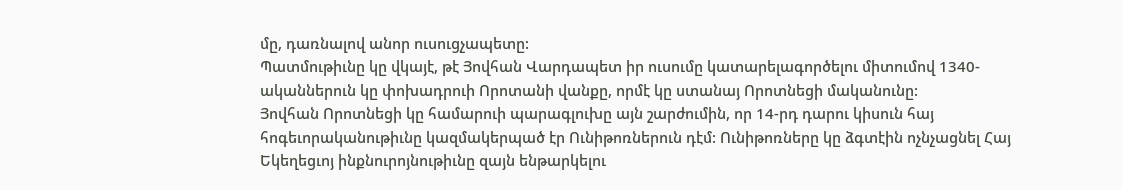մը, դառնալով անոր ուսուցչապետը:
Պատմութիւնը կը վկայէ, թէ Յովհան Վարդապետ իր ուսումը կատարելագործելու միտումով 1340-ականներուն կը փոխադրուի Որոտանի վանքը, որմէ կը ստանայ Որոտնեցի մականունը:
Յովհան Որոտնեցի կը համարուի պարագլուխը այն շարժումին, որ 14-րդ դարու կիսուն հայ հոգեւորականութիւնը կազմակերպած էր Ունիթոռներուն դէմ: Ունիթոռները կը ձգտէին ոչնչացնել Հայ Եկեղեցւոյ ինքնուրոյնութիւնը զայն ենթարկելու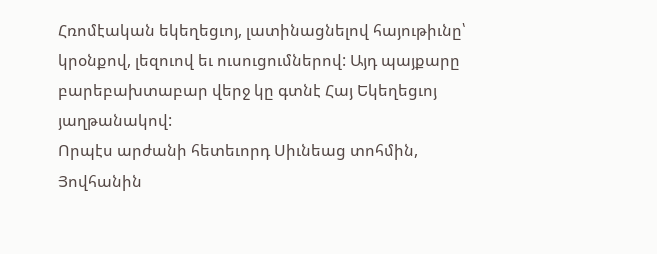Հռոմէական եկեղեցւոյ, լատինացնելով հայութիւնը՝ կրօնքով, լեզուով եւ ուսուցումներով: Այդ պայքարը բարեբախտաբար վերջ կը գտնէ Հայ Եկեղեցւոյ յաղթանակով:
Որպէս արժանի հետեւորդ Սիւնեաց տոհմին, Յովհանին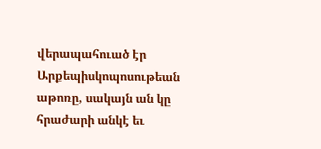վերապահուած էր Արքեպիսկոպոսութեան աթոռը, սակայն ան կը հրաժարի անկէ եւ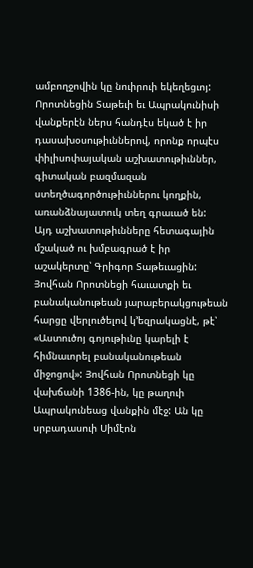ամբողջովին կը նուիրուի եկեղեցւոյ:
Որոտնեցին Տաթեւի եւ Ապրակունիսի վանքերէն ներս հանդէս եկած է իր դասախօսութիւններով, որոնք որպէս փիլիսոփայական աշխատութիւններ, գիտական բազմազան ստեղծագործութիւններու կողքին, առանձնայատուկ տեղ գրաւած են:
Այդ աշխատութիւնները հետագային մշակած ու խմբագրած է իր աշակերտը՝ Գրիգոր Տաթեւացին:
Յովհան Որոտնեցի հաւատքի եւ բանականութեան յարաբերակցութեան հարցը վերլուծելով կ’եզրակացնէ, թէ՝ «Աստուծոյ գոյութիւնը կարելի է հիմնաւորել բանականութեան միջոցով»: Յովհան Որոտնեցի կը վախճանի 1386-ին, կը թաղուի Ապրակունեաց վանքին մէջ: Ան կը սրբադասուի Սիմէոն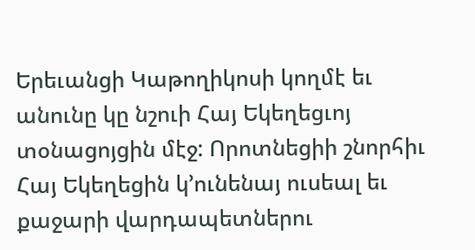Երեւանցի Կաթողիկոսի կողմէ եւ անունը կը նշուի Հայ Եկեղեցւոյ տօնացոյցին մէջ: Որոտնեցիի շնորհիւ Հայ Եկեղեցին կ’ունենայ ուսեալ եւ քաջարի վարդապետներու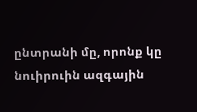ընտրանի մը, որոնք կը նուիրուին ազգային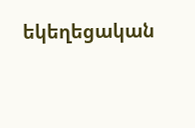եկեղեցական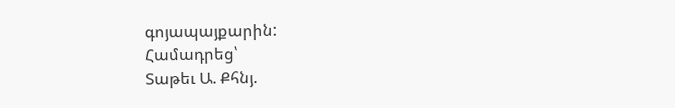գոյապայքարին:
Համադրեց՝
Տաթեւ Ա. Քհնյ.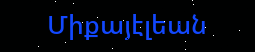Միքայէլեան